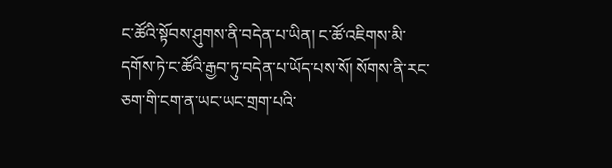ང་ཚོའི་སྟོབས་ཤུགས་ནི་བདེན་པ་ཡིན། ང་ཚོ་འཇིགས་མི་དགོས་ཏེ་ང་ཚོའི་རྒྱབ་ཏུ་བདེན་པ་ཡོད་པས་སོ། སོགས་ནི་རང་ཅག་གི་ངག་ན་ཡང་ཡང་གྲག་པའི་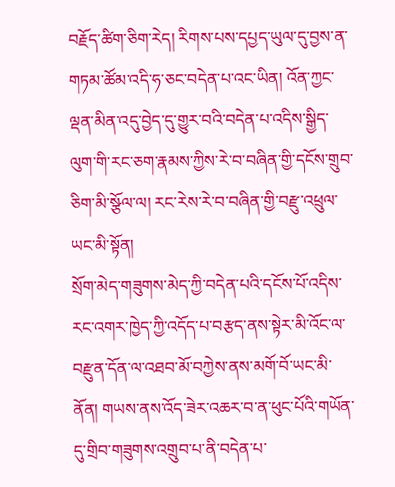བརྗོད་ཚིག་ཅིག་རེད། རིགས་པས་དཔྱད་ཡུལ་དུ་བྱས་ན་གཏམ་ཚོམ་འདི་ཧ་ཅང་བདེན་པ་འང་ཡིན། འོན་ཀྱང་ལྡན་མིན་འདུ་བྱེད་དུ་གྱུར་བའི་བདེན་པ་འདིས་སྒྱིད་ལུག་གི་རང་ཅག་རྣམས་ཀྱིས་རེ་བ་བཞིན་གྱི་དངོས་གྲུབ་ཅིག་མི་སྩོལ་ལ། རང་རེས་རེ་བ་བཞིན་གྱི་བརྫུ་འཕྲུལ་ཡང་མི་སྟོན།
སྲོག་མེད་གཟུགས་མེད་ཀྱི་བདེན་པའི་དངོས་པོ་འདིས་རང་འགར་ཁྱེད་ཀྱི་འདོད་པ་བརྩད་ནས་སྟེར་མི་འོང་ལ་བརྫུན་དོན་ལ་འཐབ་མོ་བཀྱེས་ནས་མགོ་བོ་ཡང་མི་ནོན། གཡས་ནས་འོད་ཟེར་འཆར་བ་ན་ཕུང་པོའི་གཡོན་དུ་གྲིབ་གཟུགས་འགྲུབ་པ་ནི་བདེན་པ་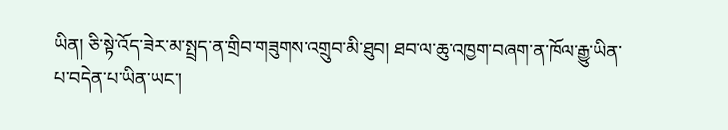ཡིན། ཅི་སྟེ་འོད་ཟེར་མ་སྤྲད་ན་གྲིབ་གཟུགས་འགྲུབ་མི་ཐུབ། ཐབ་ལ་ཆུ་འཁྱག་བཞག་ན་ཁོལ་རྒྱུ་ཡིན་པ་བདེན་པ་ཡིན་ཡང་།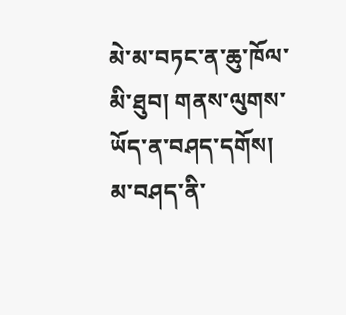མེ་མ་བཏང་ན་ཆུ་ཁོལ་མི་ཐུབ། གནས་ལུགས་ཡོད་ན་བཤད་དགོས། མ་བཤད་ནི་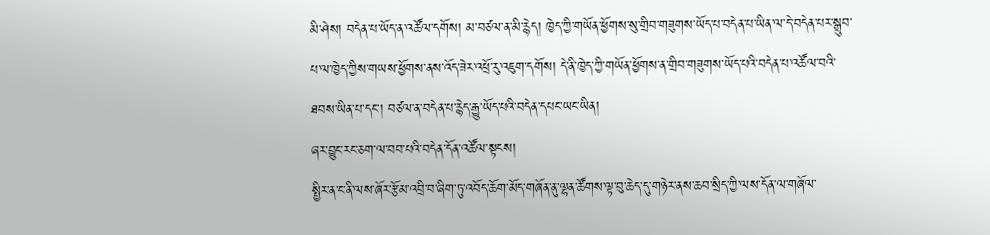མི་ཤེས། བདེན་པ་ཡོད་ན་འཚོལ་དགོས། མ་བཙལ་ན་མི་རྙེད། ཁྱེད་ཀྱི་གཡོན་ཕྱོགས་སུ་གྲིབ་གཟུགས་ཡོད་པ་བདེན་པ་ཡིན་ལ་དེ་བདེན་པར་སྒྲུབ་པ་ལ་ཁྱེད་ཀྱིས་གཡས་ཕྱོགས་ནས་འོད་ཟེར་འཕྲོ་རུ་འཇུག་དགོས། དེ་ནི་ཁྱེད་ཀྱི་གཡོན་ཕྱོགས་ན་གྲིབ་གཟུགས་ཡོད་པའི་བདེན་པ་འཚོལ་བའི་ཐབས་ཡིན་པ་དང་། བཙལ་ན་བདེན་པ་རྙེད་རྒྱུ་ཡོད་པའི་བདེན་དཔང་ཡང་ཡིན།
ཞར་བྱུང་རང་ཅག་ལ་བབ་པའི་བདེན་དོན་འཚོལ་སྟངས།
སྤྱིར་ན་ང་ནི་ལས་ཞོར་རྩོམ་འབྲི་བ་ཞིག་ཏུ་འབོད་ཆོག་མོད་གཞོན་ནུ་ལྷན་ཚོགས་ལྟ་བུ་ཆེད་དུ་གཉེར་ནས་ཆབ་སྲིད་ཀྱི་ལས་དོན་ལ་གཞོལ་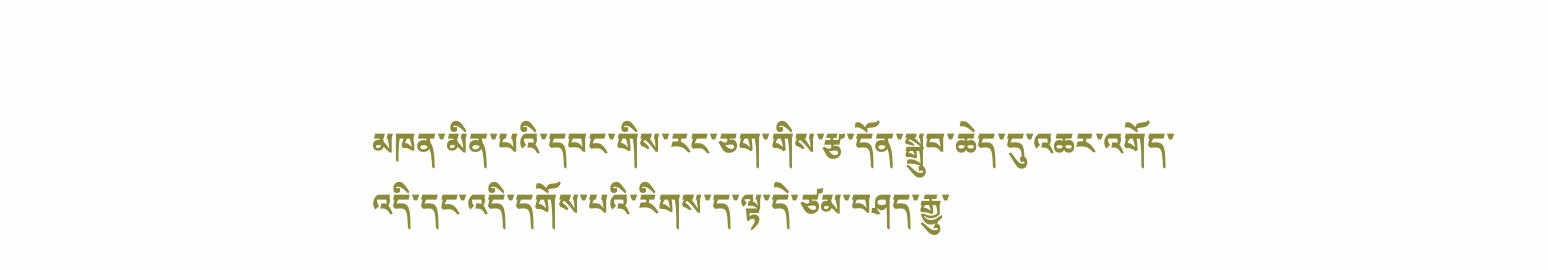མཁན་མིན་པའི་དབང་གིས་རང་ཅག་གིས་རྩ་དོན་སྒྲུབ་ཆེད་དུ་འཆར་འགོད་འདི་དང་འདི་དགོས་པའི་རིགས་ད་ལྟ་དེ་ཙམ་བཤད་རྒྱུ་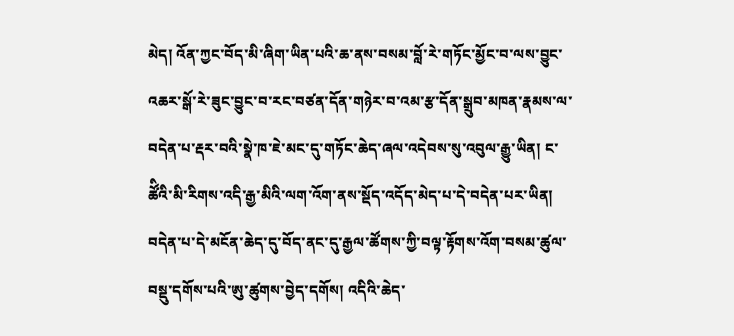མེད། འོན་ཀྱང་བོད་མི་ཞིག་ཡིན་པའི་ཆ་ནས་བསམ་བློ་རེ་གཏོང་མྱོང་བ་ལས་བྱུང་འཆར་སྒོ་རེ་ཟུང་བྱུང་བ་རང་བཙན་དོན་གཉེར་བ་འམ་རྩ་དོན་སྒྲུབ་མཁན་རྣམས་ལ་བདེན་པ་རྡར་བའི་སྣེ་ཁ་ཇེ་མང་དུ་གཏོང་ཆེད་ཞལ་འདེབས་སུ་འབུལ་རྒྱུ་ཡིན། ང་ཚོིའི་མི་རིགས་འདི་རྒྱ་མིའི་ལག་འོག་ནས་སྡོད་འདོད་མེད་པ་དེ་བདེན་པར་ཡིན། བདེན་པ་དེ་མངོན་ཆེད་དུ་བོད་ནང་དུ་རྒྱལ་ཚོགས་ཀྱི་བལྟ་རྟོགས་འོག་བསམ་ཚུལ་བསྡུ་དགོས་པའི་ཨུ་ཚུགས་བྱེད་དགོས། འདིའི་ཆེད་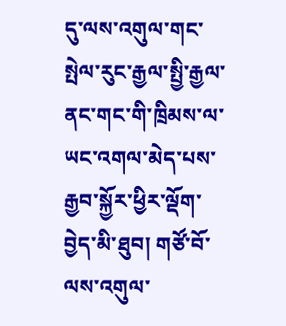དུ་ལས་འགུལ་གང་སྤེལ་རུང་རྒྱལ་སྤྱི་རྒྱལ་ནང་གང་གི་ཁྲིམས་ལ་ཡང་འགལ་མེད་པས་རྒྱབ་སྐྱོར་ཕྱིར་ལྡོག་བྱེད་མི་ཐུབ། གཙོ་བོ་ལས་འགུལ་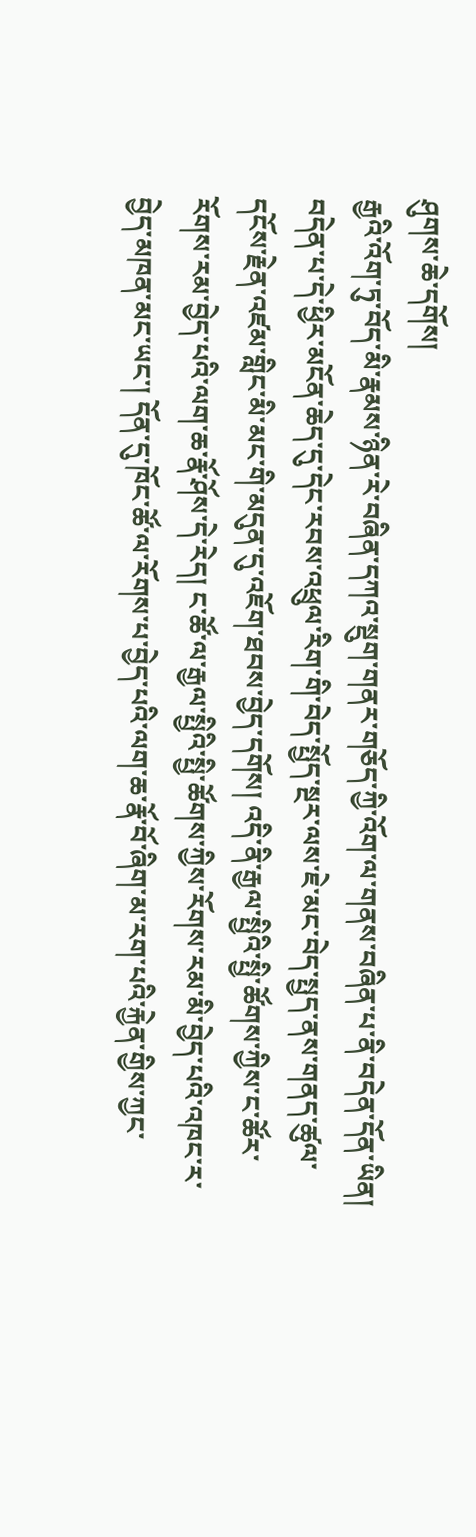ཤུགས་ཆེ་དགོས།
རྒྱའི་འོག་ཏུ་བོད་མི་རྣམས་ཉིན་རེ་བཞིན་དཀའ་སྡུག་གནར་གཅོད་ཀྱི་འོག་ལ་གནས་བཞིན་པ་ནི་བདེན་དོན་ཡིན། བདེན་པ་དེ་ཕྱིར་མངོན་ཆེད་དུ་དེང་རབས་འཕྲུལ་རིག་གི་བེད་སྤྱོད་སྔར་ལས་ཇེ་མང་བེད་སྤྱད་ནས་གནད་ཚུལ་དངོས་རྗེན་འཛམ་གླིང་མི་མང་གི་མདུན་དུ་འཇོག་ཐབས་བྱེད་དགོས། འདི་ནི་རྒྱལ་སྤྱིའི་སྤྱི་ཚོགས་ཀྱིས་ང་ཚོར་རོགས་རམ་བྱེད་པའི་ལག་ཆ་རྣོ་ཤོས་དེ་རེད། ང་ཚོ་ལ་རྒྱལ་སྤྱིའི་སྤྱི་ཚོགས་ཀྱིས་རོགས་རམ་མི་བྱེད་པའི་འཁང་ར་བྱེད་མཁན་མང་ཡང་། དོན་དུ་ཁོང་ཚོ་ལ་རོགས་པ་བྱེད་པའི་ལག་ཆ་རྣོ་བོ་ཞིག་མ་རག་པའི་རྐྱེན་གྱིས་ཀྱང་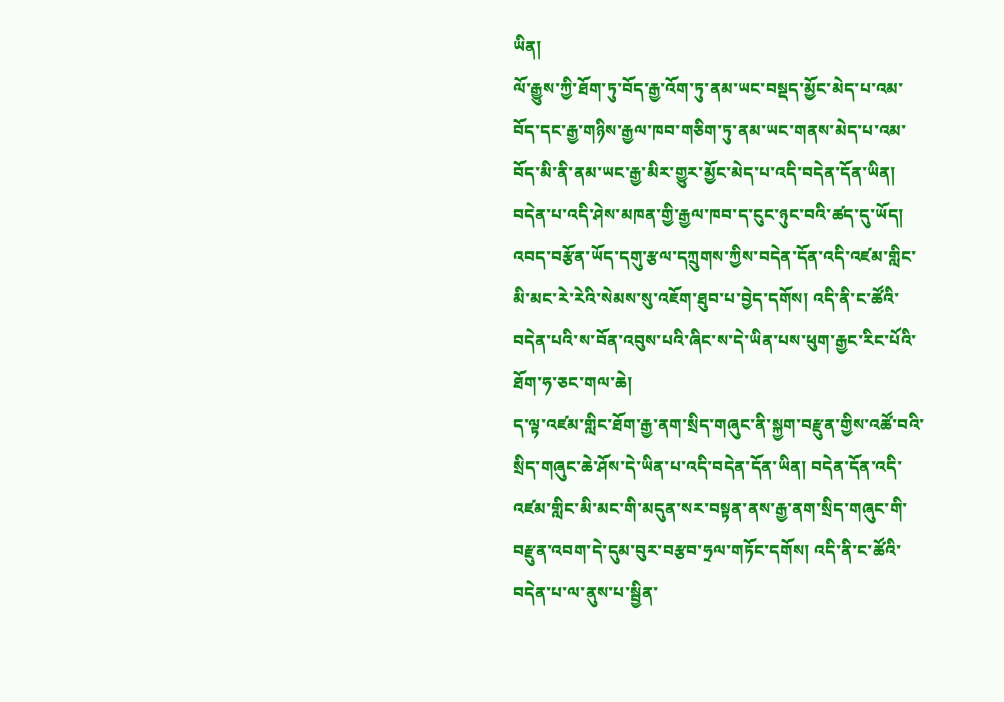ཡིན།
ལོ་རྒྱུས་ཀྱི་ཐོག་ཏུ་བོད་རྒྱ་འོག་ཏུ་ནམ་ཡང་བསྡད་མྱོང་མེད་པ་འམ་བོད་དང་རྒྱ་གཉིས་རྒྱལ་ཁབ་གཅིག་ཏུ་ནམ་ཡང་གནས་མེད་པ་འམ་བོད་མི་ནི་ནམ་ཡང་རྒྱ་མིར་གྱུར་མྱོང་མེད་པ་འདི་བདེན་དོན་ཡིན། བདེན་པ་འདི་ཤེས་མཁན་གྱི་རྒྱལ་ཁབ་ད་ངུང་ཉུང་བའི་ཚད་དུ་ཡོད། འབད་བརྩོན་ཡོད་དགུ་རྩལ་དཀྲུགས་ཀྱིས་བདེན་དོན་འདི་འཛམ་གླིང་མི་མང་རེ་རེའི་སེམས་སུ་འཇོག་ཐུབ་པ་བྱེད་དགོས། འདི་ནི་ང་ཚོའི་བདེན་པའི་ས་བོན་འབུས་པའི་ཞིང་ས་དེ་ཡིན་པས་ཕུག་རྒྱང་རིང་པོའི་ཐོག་ཧ་ཅང་གལ་ཆེ།
ད་ལྟ་འཛམ་གླིང་ཐོག་རྒྱ་ནག་སྲིད་གཞུང་ནི་སྐྱག་བརྫུན་གྱིས་འཚོ་བའི་སྲིད་གཞུང་ཆེ་ཤོས་དེ་ཡིན་པ་འདི་བདེན་དོན་ཡིན། བདེན་དོན་འདི་འཛམ་གླིང་མི་མང་གི་མདུན་སར་བསྟན་ནས་རྒྱ་ནག་སྲིད་གཞུང་གི་བརྫུན་འབག་དེ་དུམ་བུར་བརྩབ་ཧྲལ་གཏོང་དགོས། འདི་ནི་ང་ཚོའི་བདེན་པ་ལ་ནུས་པ་སྦྱིན་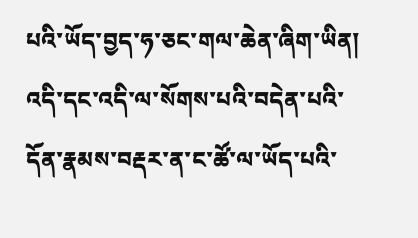པའི་ཡོད་བྱད་ཧ་ཅང་གལ་ཆེན་ཞིག་ཡིན། འདི་དང་འདི་ལ་སོགས་པའི་བདེན་པའི་དོན་རྣམས་བརྡར་ན་ང་ཚོ་ལ་ཡོད་པའི་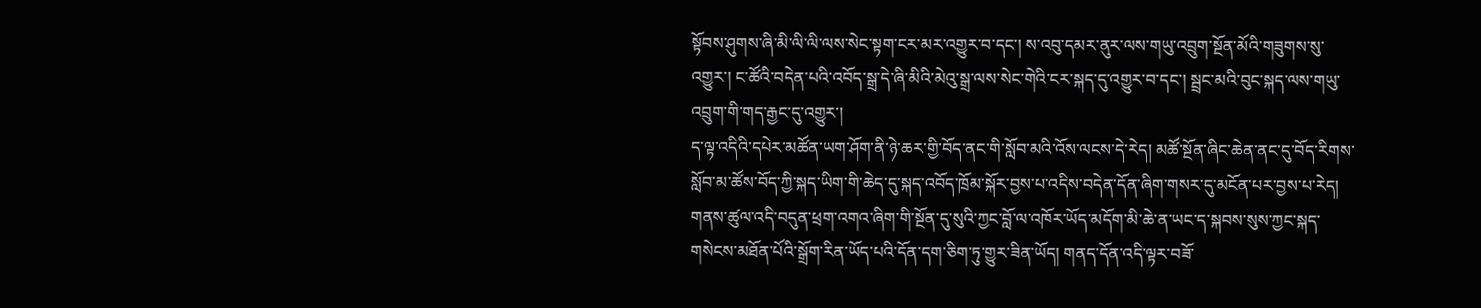སྟོབས་ཤུགས་ཞི་མི་ལི་ལི་ལས་སེང་སྟག་ངར་མར་འགྱུར་བ་དང་། ས་འབུ་དམར་ནུར་ལས་གཡུ་འབྲུག་སྔོན་མོའི་གཟུགས་སུ་འགྱུར་། ང་ཚོའི་བདེན་པའི་འབོད་སྒྲ་དེ་ཞི་མིའི་མེའུ་སྒྲ་ལས་སེང་གེའི་ངར་སྐད་དུ་འགྱུར་བ་དང་། སྦྲང་མའི་བུང་སྐད་ལས་གཡུ་འབྲུག་གི་གད་རྒྱང་དུ་འགྱུར་།
ད་ལྟ་འདིའི་དཔེར་མཚོན་ཡག་ཤོག་ནི་ཉེ་ཆར་གྱི་བོད་ནང་གི་སློབ་མའི་འོས་ལངས་དེ་རེད། མཚོ་སྔོན་ཞིང་ཆེན་ནང་དུ་བོད་རིགས་སློབ་མ་ཚོས་བོད་ཀྱི་སྐད་ཡིག་གི་ཆེད་དུ་སྐད་འབོད་ཁྲོམ་སྐོར་བྱས་པ་འདིས་བདེན་དོན་ཞིག་གསར་དུ་མངོན་པར་བྱས་པ་རེད། གནས་ཚུལ་འདི་བདུན་ཕྲག་འགའ་ཞིག་གི་སྔོན་དུ་སུའི་ཀྱང་བློ་ལ་འཁོར་ཡོད་མདོག་མི་ཆེ་ན་ཡང་ད་སྐབས་སུས་ཀྱང་སྐད་གསེངས་མཐོན་པོའི་སྒྲོག་རིན་ཡོད་པའི་དོན་དག་ཅིག་ཏུ་གྱུར་ཟིན་ཡོད། གནད་དོན་འདི་ལྟར་བཟོ་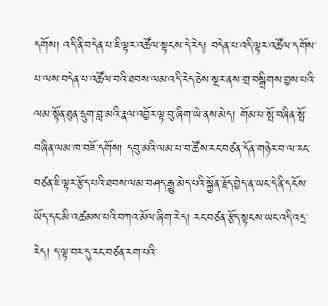དགོས། འདི་ནི་བདེན་པ་ཇི་ལྟར་འཚོལ་སྟངས་དེ་རེད། བདེན་པ་འདི་ལྟར་འཚོལ་དགོས་པ་ལས་བདེན་པ་འཚོལ་བའི་ཐབས་ལམ་འདི་རེད་ཅེས་སྔར་ནས་གྲ་བསྒྲིགས་བྱས་པའི་ལམ་སྟོན་ཐུན་དྲུག་བླ་མའི་རྣལ་འབྱོར་ལྟ་བུ་ཞིག་ཡེ་ནས་མེད། གོམ་པ་སྤོ་བཞིན་སྤོ་བཞིན་ལམ་ཁ་བཟོ་དགོས། དབུ་མའི་ལམ་པ་བ་ཚོས་རང་བཙན་དོན་གཉེར་བ་ལ་རང་བཙན་ཇི་ལྟར་རྩོད་པའི་ཐབས་ལམ་བཤད་རྒྱུ་མེད་པའི་སྐྱོན་རྗོད་བྱེད་ན་ཡང་དེ་ནི་དངོས་ཡོད་དང་མི་འཚམས་པའི་བཀའ་མོལ་ཞིག་རེད། རང་བཙན་རྩོད་སྟངས་ཡང་འདི་འདྲ་རེད། ད་ལྟ་བར་དུ་རང་བཙན་རག་པའི་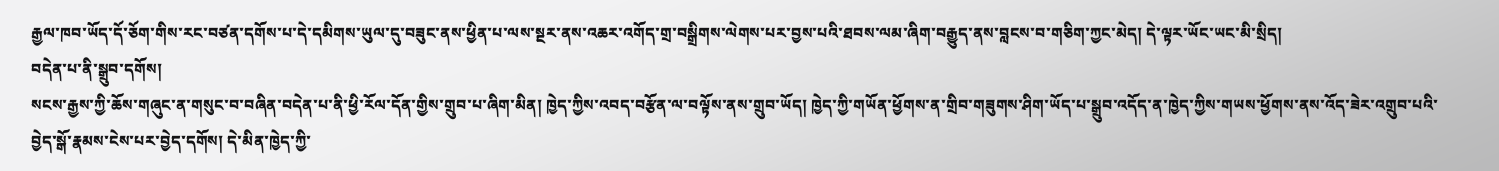རྒྱལ་ཁབ་ཡོད་དོ་ཅོག་གིས་རང་བཙན་དགོས་པ་དེ་དམིགས་ཡུལ་དུ་བཟུང་ནས་ཕྱིན་པ་ལས་སྔར་ནས་འཆར་འགོད་གྲ་བསྒྲིགས་ལེགས་པར་བྱས་པའི་ཐབས་ལམ་ཞིག་བརྒྱུད་ནས་བླངས་བ་གཅིག་ཀྱང་མེད། དེ་ལྟར་ཡོང་ཡང་མི་སྲིད།
བདེན་པ་ནི་སྒྲུབ་དགོས།
སངས་རྒྱས་ཀྱི་ཆོས་གཞུང་ན་གསུང་བ་བཞིན་བདེན་པ་ནི་ཕྱི་རོལ་དོན་གྱིས་གྲུབ་པ་ཞིག་མིན། ཁྱེད་ཀྱིས་འབད་བརྩོན་ལ་བལྟོས་ནས་གྲུབ་ཡོད། ཁྱེད་ཀྱི་གཡོན་ཕྱོགས་ན་གྲིབ་གཟུགས་ཤིག་ཡོད་པ་སྒྲུབ་འདོད་ན་ཁྱེད་ཀྱིས་གཡས་ཕྱོགས་ནས་འོད་ཟེར་འགྲུབ་པའི་བྱེད་སྒོ་རྣམས་ངེས་པར་བྱེད་དགོས། དེ་མིན་ཁྱེད་ཀྱི་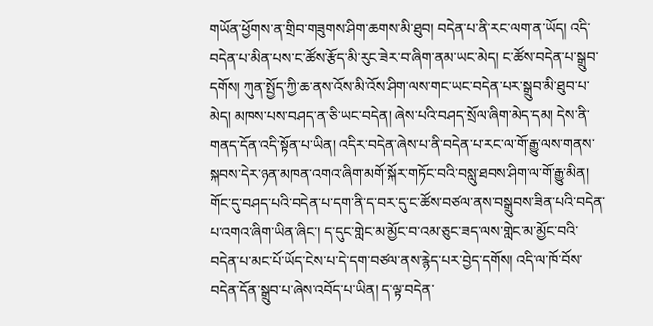གཡོན་ཕྱོགས་ན་གྲིབ་གཟུགས་ཤིག་ཆགས་མི་ཐུབ། བདེན་པ་ནི་རང་ལག་ན་ཡོད། འདི་བདེན་པ་མིན་པས་ང་ཚོས་རྩོད་མི་རུང་ཟེར་བ་ཞིག་ནམ་ཡང་མེད། ང་ཚོས་བདེན་པ་སྒྲུབ་དགོས། ཀུན་སྤྱོད་ཀྱི་ཆ་ནས་འོས་མི་འོས་ཤིག་ལས་གང་ཡང་བདེན་པར་སྒྲུབ་མི་ཐུབ་པ་མེད། མཁས་པས་བཤད་ན་ཅི་ཡང་བདེན། ཞེས་པའི་བཤད་སྲོལ་ཞིག་མེད་དམ། དེས་ནི་གནད་དོན་འདི་སྟོན་པ་ཡིན། འདིར་བདེན་ཞེས་པ་ནི་བདེན་པ་རང་ལ་གོ་རྒྱུ་ལས་གནས་སྐབས་དེར་ཉན་མཁན་འགའ་ཞིག་མགོ་སྐོར་གཏོང་བའི་བསླུ་ཐབས་ཤིག་ལ་གོ་རྒྱུ་མིན།
གོང་དུ་བཤད་པའི་བདེན་པ་དག་ནི་ད་བར་དུ་ང་ཚོས་བཙལ་ནས་བསྒྲུབས་ཟིན་པའི་བདེན་པ་འགའ་ཞིག་ཡིན་ཞིང་། ད་དུང་གླེང་མ་མྱོང་བ་འམ་ཅུང་ཟད་ལས་གླེང་མ་མྱོང་བའི་བདེན་པ་མང་པོ་ཡོད་ངེས་པ་དེ་དག་བཙལ་ནས་རྙེད་པར་བྱེད་དགོས། འདི་ལ་ཁོ་བོས་བདེན་དོན་སྒྲུབ་པ་ཞེས་འབོད་པ་ཡིན། ད་ལྟ་བདེན་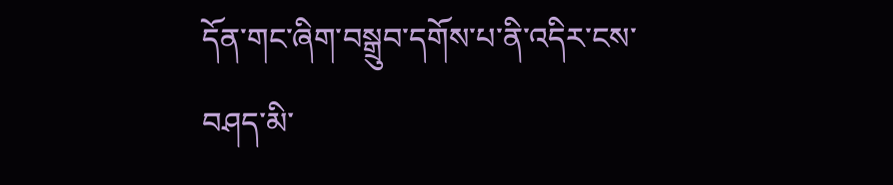དོན་གང་ཞིག་བསྒྲུབ་དགོས་པ་ནི་འདིར་ངས་བཤད་མི་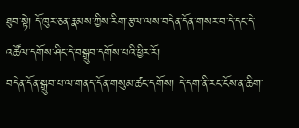ཐུབ་སྟེ། དོ་ཁུར་ཅན་རྣམས་ཀྱིས་རིག་རྩལ་ལས་བདེན་དོན་གསར་བ་དེ་དང་དེ་འཚོལ་དགོས་ཤིང་དེ་བསྒྲུབ་དགོས་པའི་ཕྱིར་རོ།
བདེན་དོན་སྒྲུབ་པ་ལ་གནད་དོན་གསུམ་ཚང་དགོས། དེ་དག་ནི་རང་ངོས་ན་ཆིག་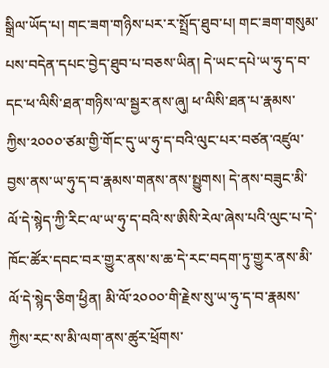སྒྲིལ་ཡོད་པ། གང་ཟག་གཉིས་པར་ར་སྤྲོད་ཐུབ་པ། གང་ཟག་གསུམ་པས་བདེན་དཔང་བྱེད་ཐུབ་པ་བཅས་ཡིན། དེ་ཡང་དཔེ་ཡ་ཧུ་ད་བ་དང་ཕ་ལིསི་ཐན་གཉིས་ལ་སྦྱར་ནས་ཞུ། ཕ་ལིསི་ཐན་པ་རྣམས་ཀྱིས་༢༠༠༠་ཙམ་གྱི་གོང་དུ་ཡ་ཧུ་ད་བའི་ལུང་པར་བཙན་འཛུལ་བྱས་ནས་ཡ་ཧུ་ད་བ་རྣམས་གནས་ནས་སྤྱུགས། དེ་ནས་བཟུང་མི་ལོ་དེ་སྙེད་ཀྱི་རིང་ལ་ཡ་ཧུ་ད་བའི་ས་ཨིསི་རེལ་ཞེས་པའི་ལུང་པ་དེ་ཁོང་ཚོར་དབང་བར་གྱུར་ནས་ས་ཆ་དེ་རང་བདག་ཏུ་གྱུར་ནས་མི་ལོ་དེ་སྙེད་ཅིག་ཕྱིན། མི་ལོ་༢༠༠༠་གི་རྗེས་སུ་ཡ་ཧུ་ད་བ་རྣམས་ཀྱིས་རང་ས་མི་ལག་ནས་ཚུར་ཕྲོགས་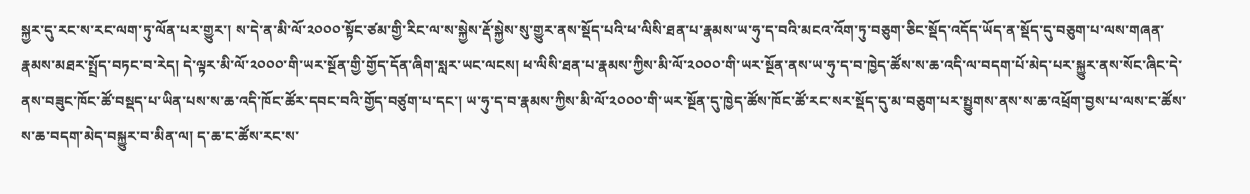སྐྱར་དུ་རང་ས་རང་ལག་ཏུ་ལོན་པར་གྱུར་། ས་དེ་ན་མི་ལོ་༢༠༠༠་སྟོང་ཙམ་གྱི་རིང་ལ་ས་སྐྱེས་རྡོ་སྐྱེས་སུ་གྱུར་ནས་སྡོད་པའི་ཕ་ལིསི་ཐན་པ་རྣམས་ཡ་ཧུ་ད་བའི་མངའ་འོག་ཏུ་བཅུག་ཅིང་སྡོད་འདོད་ཡོད་ན་སྡོད་དུ་བཅུག་པ་ལས་གཞན་རྣམས་མཐར་སྤྲོད་བཏང་བ་རེད། དེ་ལྟར་མི་ལོ་༢༠༠༠་གི་ཡར་སྔོན་གྱི་གྱོད་དོན་ཞིག་སླར་ཡང་ལངས། ཕ་ལིསི་ཐན་པ་རྣམས་ཀྱིས་མི་ལོ་༢༠༠༠་གི་ཡར་སྔོན་ནས་ཡ་ཧུ་ད་བ་ཁྱེད་ཚོས་ས་ཆ་འདི་ལ་བདག་པོ་མེད་པར་སྐྱུར་ནས་སོང་ཞིང་དེ་ནས་བཟུང་ཁོང་ཚོ་བསྡད་པ་ཡིན་པས་ས་ཆ་འདི་ཁོང་ཚོར་དབང་བའི་གྱོད་བཙུག་པ་དང་། ཡ་ཧུ་ད་བ་རྣམས་ཀྱིས་མི་ལོ་༢༠༠༠་གི་ཡར་སྔོན་དུ་ཁྱེད་ཚོས་ཁོང་ཚོ་རང་སར་སྡོད་དུ་མ་བཅུག་པར་སྤྱུགས་ནས་ས་ཆ་འཕྲོག་བྱས་པ་ལས་ང་ཚོས་ས་ཆ་བདག་མེད་བསྐྱུར་བ་མིན་ལ། ད་ཆ་ང་ཚོས་རང་ས་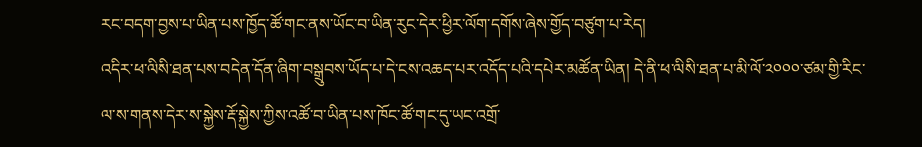རང་བདག་བྱས་པ་ཡིན་པས་ཁྱོད་ཚོ་གང་ནས་ཡོང་བ་ཡིན་རུང་དེར་ཕྱིར་ལོག་དགོས་ཞེས་གྱོད་བཙུག་པ་རེད།
འདིར་ཕ་ལིསི་ཐན་པས་བདེན་དོན་ཞིག་བསྒྲུབས་ཡོད་པ་དེ་ངས་འཆད་པར་འདོད་པའི་དཔེར་མཚོན་ཡིན། དེ་ནི་ཕ་ལིསི་ཐན་པ་མི་ལོ་༢༠༠༠་ཙམ་གྱི་རིང་ལ་ས་གནས་དེར་ས་སྐྱེས་རྡོ་སྐྱེས་ཀྱིས་འཚོ་བ་ཡིན་པས་ཁོང་ཚོ་གང་དུ་ཡང་འགྲོ་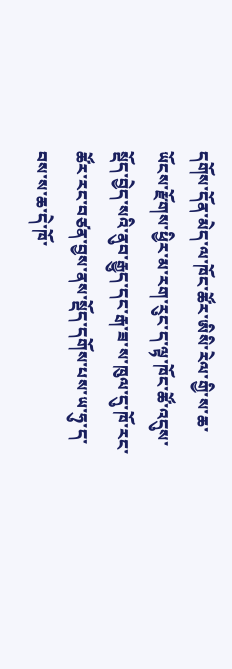དགོས་དོན་མེད་ལ་ཁོང་ཚོར་ཨིསི་རེལ་གྱི་ས་ཆ་ཡོངས་རྫོགས་ཕྱིར་མ་རག་རུང་ད་ལྟ་ཁོང་ཚོ་འདུས་སྡོད་བྱེད་སའི་ནུབ་རྒྱུད་དང་རྒ་ཟ་ས་ཁུལ་དུ་ཁོ་རང་ཚོར་རང་བཙན་བྱས་ནས་སྡོད་དགོས་པས་ཡ་ཧུ་ད་བས་ས་ཆ་དེ་ཁོ་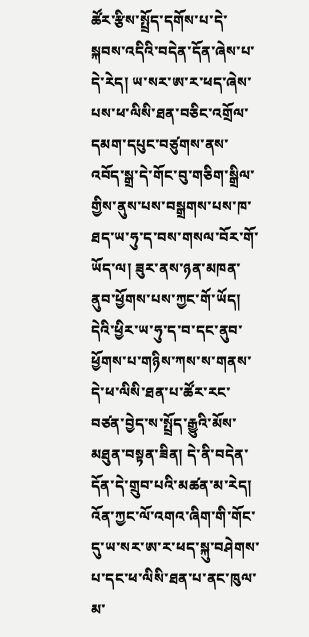ཚོར་རྩིས་སྤྲོད་དགོས་པ་དེ་སྐབས་འདིའི་བདེན་དོན་ཞེས་པ་དེ་རེད། ཡ་སར་ཨ་ར་ཕད་ཞེས་པས་ཕ་ལིསི་ཐན་བཅིང་འགྲོལ་དམག་དཔུང་བཙུགས་ནས་འབོད་སྒྲ་དེ་གོང་བུ་གཅིག་སྒྲིལ་གྱིས་ནུས་པས་བསྒྲགས་པས་ཁ་ཐད་ཡ་ཧུ་ད་བས་གསལ་བོར་གོ་ཡོད་ལ། ཟུར་ནས་ཉན་མཁན་ནུབ་ཕྱོགས་པས་ཀྱང་གོ་ཡོད། དེའི་ཕྱིར་ཡ་ཧུ་ད་བ་དང་ནུབ་ཕྱོགས་པ་གཉིས་ཀས་ས་གནས་དེ་ཕ་ལིསི་ཐན་པ་ཚོར་རང་བཙན་བྱེད་ས་སྤྲོད་རྒྱུའི་མོས་མཐུན་བསྟན་ཟིན། དེ་ནི་བདེན་དོན་དེ་གྲུབ་པའི་མཚན་མ་རེད། འོན་ཀྱང་ལོ་འགའ་ཞིག་གི་གོང་དུ་ཡ་སར་ཨ་ར་ཕད་སྐུ་བཤེགས་པ་དང་ཕ་ལིསི་ཐན་པ་ནང་ཁུལ་མ་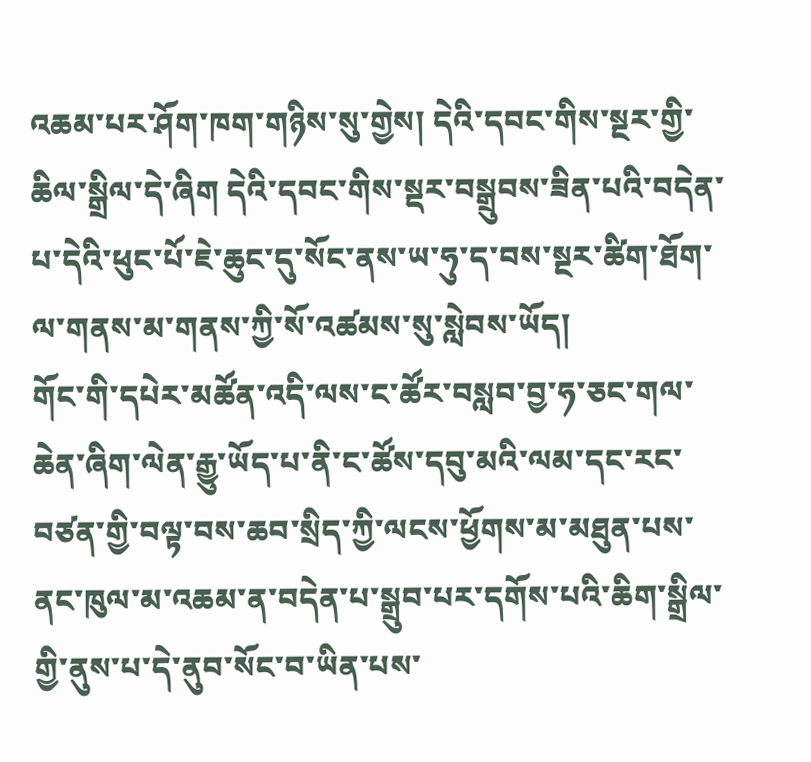འཆམ་པར་ཤོག་ཁག་གཉིས་སུ་གྱེས། དེའི་དབང་གིས་སྔར་གྱི་ཆིལ་སྒྲིལ་དེ་ཞིག དེའི་དབང་གིས་སྡར་བསྒྲུབས་ཟིན་པའི་བདེན་པ་དེའི་ཕུང་པོ་ཇེ་ཆུང་དུ་སོང་ནས་ཡ་ཧུ་ད་བས་སྔར་ཚིག་ཐོག་ལ་གནས་མ་གནས་ཀྱི་སོ་འཚམས་སུ་སླེབས་ཡོད།
གོང་གི་དཔེར་མཚོན་འདི་ལས་ང་ཚོར་བསླབ་བྱ་ཧ་ཅང་གལ་ཆེན་ཞིག་ལེན་རྒྱུ་ཡོད་པ་ནི་ང་ཚོས་དབུ་མའི་ལམ་དང་རང་བཙན་གྱི་བལྟ་བས་ཆབ་སྲིད་ཀྱི་ལངས་ཕྱོགས་མ་མཐུན་པས་ནང་ཁུལ་མ་འཆམ་ན་བདེན་པ་སྒྲུབ་པར་དགོས་པའི་ཆིག་སྒྲིལ་གྱི་ནུས་པ་དེ་ནུབ་སོང་བ་ཡིན་པས་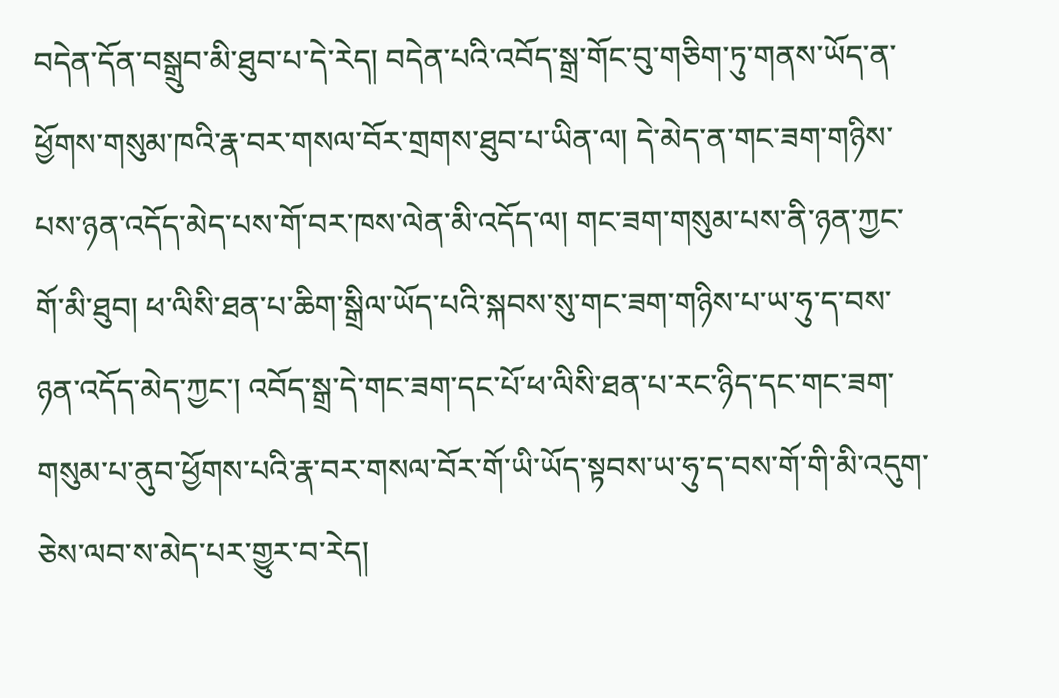བདེན་དོན་བསྒྲུབ་མི་ཐུབ་པ་དེ་རེད། བདེན་པའི་འབོད་སྒྲ་གོང་བུ་གཅིག་ཏུ་གནས་ཡོད་ན་ཕྱོགས་གསུམ་ཁའི་རྣ་བར་གསལ་བོར་གྲགས་ཐུབ་པ་ཡིན་ལ། དེ་མེད་ན་གང་ཟག་གཉིས་པས་ཉན་འདོད་མེད་པས་གོ་བར་ཁས་ལེན་མི་འདོད་ལ། གང་ཟག་གསུམ་པས་ནི་ཉན་ཀྱང་གོ་མི་ཐུབ། ཕ་ལིསི་ཐན་པ་ཆིག་སྒྲིལ་ཡོད་པའི་སྐབས་སུ་གང་ཟག་གཉིས་པ་ཡ་ཧུ་ད་བས་ཉན་འདོད་མེད་ཀྱང་། འབོད་སྒྲ་དེ་གང་ཟག་དང་པོ་ཕ་ལིསི་ཐན་པ་རང་ཉིད་དང་གང་ཟག་གསུམ་པ་ནུབ་ཕྱོགས་པའི་རྣ་བར་གསལ་བོར་གོ་ཡི་ཡོད་སྟབས་ཡ་ཧུ་ད་བས་གོ་གི་མི་འདུག་ཅེས་ལབ་ས་མེད་པར་གྱུར་བ་རེད།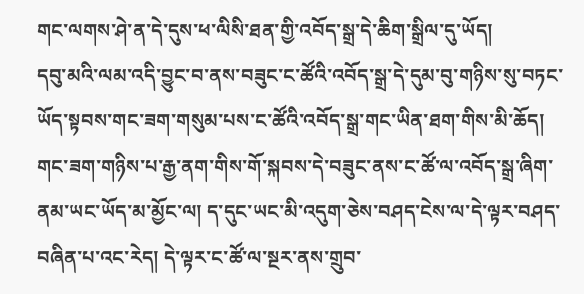གང་ལགས་ཤེ་ན་དེ་དུས་ཕ་ལིསི་ཐན་གྱི་འབོད་སྒྲ་དེ་ཆིག་སྒྲིལ་དུ་ཡོད།
དབུ་མའི་ལམ་འདི་བྱུང་བ་ནས་བཟུང་ང་ཚོའི་འབོད་སྒྲ་དེ་དུམ་བུ་གཉིས་སུ་བཏང་ཡོད་སྟབས་གང་ཟག་གསུམ་པས་ང་ཚོའི་འབོད་སྒྲ་གང་ཡིན་ཐག་གིས་མི་ཆོད། གང་ཟག་གཉིས་པ་རྒྱ་ནག་གིས་གོ་སྐབས་དེ་བཟུང་ནས་ང་ཚོ་ལ་འབོད་སྒྲ་ཞིག་ནམ་ཡང་ཡོད་མ་མྱོང་ལ། ད་དུང་ཡང་མི་འདུག་ཅེས་བཤད་ངེས་ལ་དེ་ལྟར་བཤད་བཞིན་པ་འང་རེད། དེ་ལྟར་ང་ཚོ་ལ་སྔར་ནས་གྲུབ་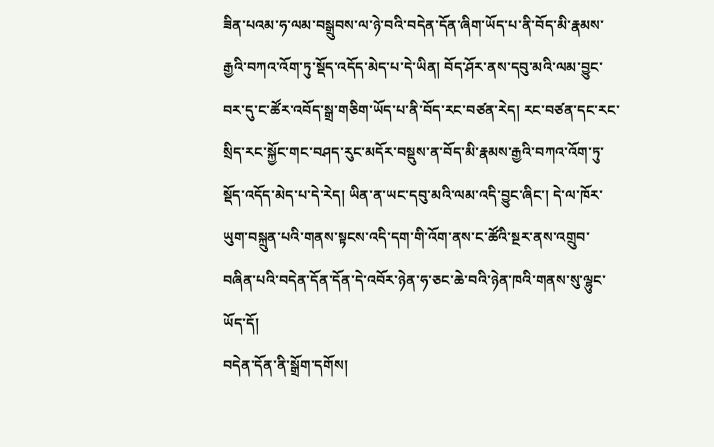ཟིན་པའམ་ཧ་ལམ་བསྒྲུབས་ལ་ཉེ་བའི་བདེན་དོན་ཞིག་ཡོད་པ་ནི་བོད་མི་རྣམས་རྒྱའི་བཀའ་འོག་ཏུ་སྡོད་འདོད་མེད་པ་དེ་ཡིན། བོད་ཤོར་ནས་དབུ་མའི་ལམ་བྱུང་བར་དུ་ང་ཚོར་འབོད་སྒྲ་གཅིག་ཡོད་པ་ནི་བོད་རང་བཙན་རེད། རང་བཙན་དང་རང་སྲིད་རང་སྐྱོང་གང་བཤད་རུང་མདོར་བསྡུས་ན་བོད་མི་རྣམས་རྒྱའི་བཀའ་འོག་ཏུ་སྡོད་འདོད་མེད་པ་དེ་རེད། ཡིན་ན་ཡང་དབུ་མའི་ལམ་འདི་བྱུང་ཞིང་། དེ་ལ་ཁོར་ཡུག་བསྐྲུན་པའི་གནས་སྟངས་འདི་དག་གི་འོག་ནས་ང་ཚོའི་སྔར་ནས་འགྲུབ་བཞིན་པའི་བདེན་དོན་དོན་དེ་འབོར་ཉེན་ཧ་ཅང་ཆེ་བའི་ཉེན་ཁའི་གནས་སུ་ལྷུང་ཡོད་དོ།
བདེན་དོན་ནི་སྒྲོག་དགོས།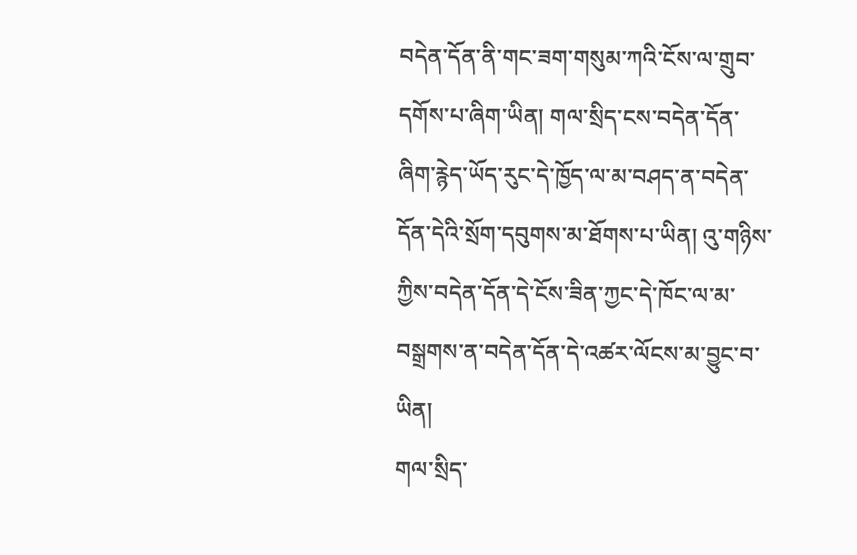བདེན་དོན་ནི་གང་ཟག་གསུམ་ཀའི་ངོས་ལ་གྲུབ་དགོས་པ་ཞིག་ཡིན། གལ་སྲིད་ངས་བདེན་དོན་ཞིག་རྙེད་ཡོད་རུང་དེ་ཁྱོད་ལ་མ་བཤད་ན་བདེན་དོན་དེའི་སྲོག་དབུགས་མ་ཐོགས་པ་ཡིན། འུ་གཉིས་ཀྱིས་བདེན་དོན་དེ་ངོས་ཟིན་ཀྱང་དེ་ཁོང་ལ་མ་བསྒྲགས་ན་བདེན་དོན་དེ་འཚར་ལོངས་མ་བྱུང་བ་ཡིན།
གལ་སྲིད་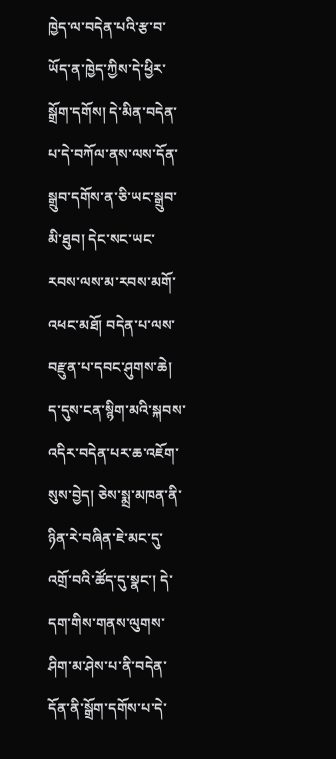ཁྱེད་ལ་བདེན་པའི་རྩ་བ་ཡོད་ན་ཁྱེད་ཀྱིས་དེ་ཕྱིར་སྒྲོག་དགོས། དེ་མིན་བདེན་པ་དེ་བཀོལ་ནས་ལས་དོན་སྒྲུབ་དགོས་ན་ཅི་ཡང་སྒྲུབ་མི་ཐུབ། དེང་སང་ཡང་རབས་ལས་མ་རབས་མགོ་འཕང་མཐོ། བདེན་པ་ལས་བརྫུན་པ་དབང་ཤུགས་ཆེ། ད་དུས་ངན་སྙིག་མའི་སྐབས་འདིར་བདེན་པར་ཆ་འཇོག་སུས་བྱེད། ཅེས་སྨྲ་མཁན་ནི་ཉིན་རེ་བཞིན་ཇེ་མང་དུ་འགྲོ་བའི་ཚོད་དུ་སྣང་། དེ་དག་གིས་གནས་ལུགས་ཤིག་མ་ཤེས་པ་ནི་བདེན་དོན་ནི་སྒྲོག་དགོས་པ་དེ་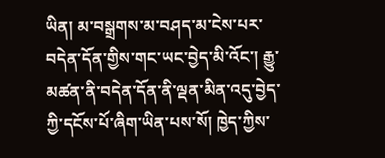ཡིན། མ་བསྒྲགས་མ་བཤད་མ་ངེས་པར་བདེན་དོན་གྱིས་གང་ཡང་བྱེད་མི་འོང་། རྒྱུ་མཚན་ནི་བདེན་དོན་ནི་ལྡན་མིན་འདུ་བྱེད་ཀྱི་དངོས་པོ་ཞིག་ཡིན་པས་སོ། ཁྱེད་ཀྱིས་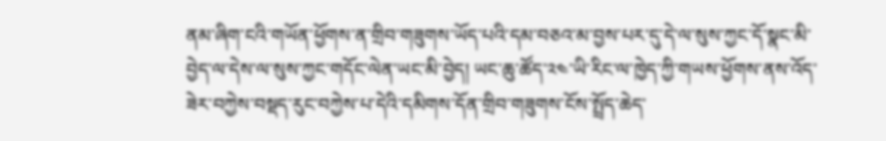ནམ་ཞིག་ངའི་གཡོན་ཕྱོགས་ན་གྲིབ་གཟུགས་ཡོད་པའི་དམ་བཅའ་མ་བྱས་པར་དུ་དེ་ལ་སུས་ཀྱང་དོ་སྣང་མི་བྱེད་ལ་དེས་ལ་སུས་ཀྱང་གདོང་ལེན་ཡང་མི་བྱེད། ཡང་ཆུ་ཚོད་༢༤་ཡི་རིང་ལ་ཁྱེད་ཀྱི་གཡས་ཕྱོགས་ནས་འོད་ཟེར་བཀྱེས་བསྡད་རུང་བཀྱེས་པ་དེའི་དམིགས་དོན་གྲིབ་གཟུགས་ངོས་སྤྲོད་ཆེད་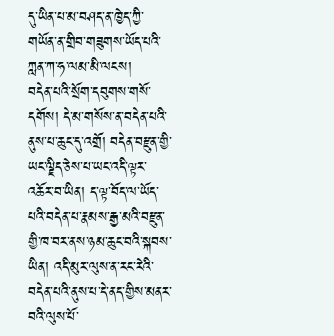དུ་ཡིན་པ་མ་བཤད་ན་ཁྱེད་ཀྱི་གཡོན་ན་གྲིབ་གཟུགས་ཡོད་པའི་ཀླན་ཀ་ཧ་ལམ་མི་ལངས།
བདེན་པའི་སྲོག་དབུགས་གསོ་དགོས། དེ་མ་གསོས་ན་བདེན་པའི་ནུས་པ་ཆུང་དུ་འགྲོ། བདེན་བརྫུན་གྱི་ཡང་ལྗིད་ཅེས་པ་ཡང་འདི་ལྟར་འཆོར་བ་ཡིན། ད་ལྟ་བོད་ལ་ཡོད་པའི་བདེན་པ་རྣམས་རྒྱ་མའི་བརྫུན་གྱི་ཁ་བར་ནས་ཉམ་ཆུང་བའི་སྐབས་ཡིན། འདི་མུར་ལུས་ན་རང་རེའི་བདེན་པའི་ནུས་པ་དེ་ནད་གྱིས་མནར་བའི་ལུས་པོ་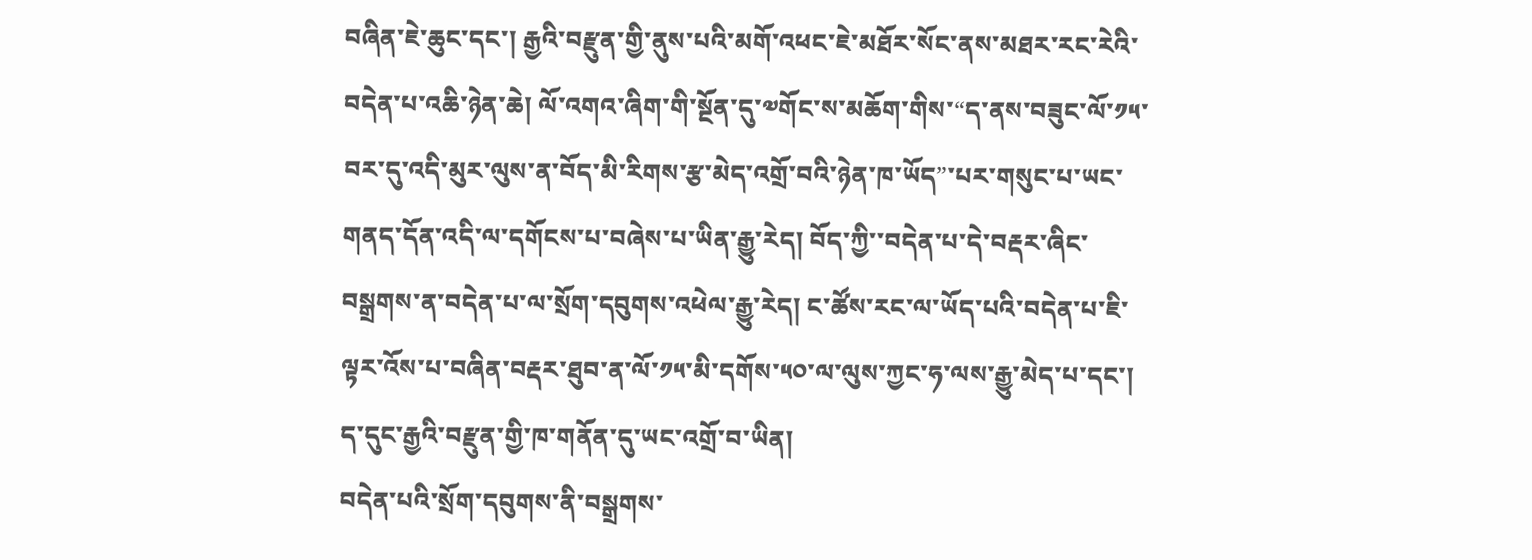བཞིན་ཇེ་ཆུང་དང་། རྒྱའི་བརྫུན་གྱི་ནུས་པའི་མགོ་འཕང་ཇེ་མཐོར་སོང་ནས་མཐར་རང་རེའི་བདེན་པ་འཆི་ཉེན་ཆེ། ལོ་འགའ་ཞིག་གི་སྔོན་དུ་༧གོང་ས་མཆོག་གིས་“ད་ནས་བཟུང་ལོ་༡༥་བར་དུ་འདི་མུར་ལུས་ན་བོད་མི་རིགས་རྩ་མེད་འགྲོ་བའི་ཉེན་ཁ་ཡོད”་པར་གསུང་པ་ཡང་གནད་དོན་འདི་ལ་དགོངས་པ་བཞེས་པ་ཡིན་རྒྱུ་རེད། བོད་ཀྱི་་བདེན་པ་དེ་བརྡར་ཞིང་བསྒྲགས་ན་བདེན་པ་ལ་སྲོག་དབུགས་འཕེལ་རྒྱུ་རེད། ང་ཚོས་རང་ལ་ཡོད་པའི་བདེན་པ་ཇི་ལྟར་འོས་པ་བཞིན་བརྡར་ཐུབ་ན་ལོ་༡༥་མི་དགོས་༥༠་ལ་ལུས་ཀྱང་ཧ་ལས་རྒྱུ་མེད་པ་དང་། ད་དུང་རྒྱའི་བརྫུན་གྱི་ཁ་གནོན་དུ་ཡང་འགྲོ་བ་ཡིན།
བདེན་པའི་སྲོག་དབུགས་ནི་བསྒྲགས་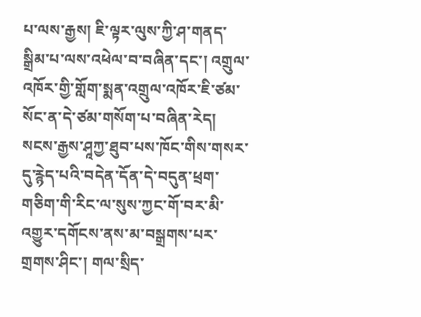པ་ལས་རྒྱས། ཇི་ལྟར་ལུས་ཀྱི་ཤ་གནད་སྒྲིམ་པ་ལས་འཕེལ་བ་བཞིན་དང་། འགྲུལ་འཁོར་གྱི་གློག་སྨན་འགྲུལ་འཁོར་ཇི་ཙམ་སོང་ན་དེ་ཙམ་གསོག་པ་བཞིན་རེད། སངས་རྒྱས་ཤཱཀྱ་ཐུབ་པས་ཁོང་གིས་གསར་དུ་རྙེད་པའི་བདེན་དོན་དེ་བདུན་ཕྲག་གཅིག་གི་རིང་ལ་སུས་ཀྱང་གོ་བར་མི་འགྱུར་དགོངས་ནས་མ་བསྒྲགས་པར་གྲགས་ཤིང་། གལ་སྲིད་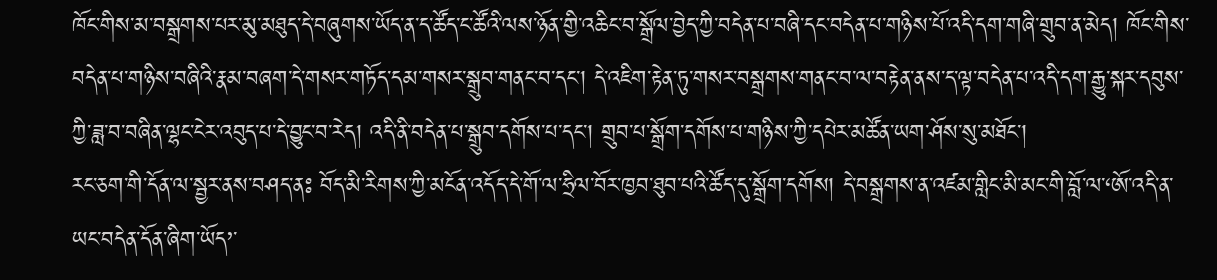ཁོང་གིས་མ་བསྒྲགས་པར་མུ་མཐུད་དེ་བཞུགས་ཡོད་ན་ད་ཚོད་ང་ཚོའི་ལས་ཉོན་གྱི་འཆིང་བ་སྒྲོལ་བྱེད་ཀྱི་བདེན་པ་བཞི་དང་བདེན་པ་གཉིས་པོ་འདི་དག་གཞི་གྲུབ་ན་མེད། ཁོང་གིས་བདེན་པ་གཉིས་བཞིའི་རྣམ་བཞག་དེ་གསར་གཏོད་དམ་གསར་སྒྲུབ་གནང་བ་དང་། དེ་འཇིག་རྟེན་ཏུ་གསར་བསྒྲགས་གནང་བ་ལ་བརྟེན་ནས་ད་ལྟ་བདེན་པ་འདི་དག་རྒྱུ་སྐར་དབུས་ཀྱི་ཟླ་བ་བཞིན་ལྷང་ངེར་འབུད་པ་དེ་བྱུང་བ་རེད། འདི་ནི་བདེན་པ་སྒྲུབ་དགོས་པ་དང་། གྲུབ་པ་སྒྲོག་དགོས་པ་གཉིས་ཀྱི་དཔེར་མཚོན་ཡག་ཤོས་སུ་མཐོང་།
རང་ཅག་གི་དོན་ལ་སྦྱར་ནས་བཤད་ནཿ བོད་མི་རིགས་ཀྱི་མངོན་འདོད་དེ་གོ་ལ་ཧྲིལ་བོར་ཁྱབ་ཐུབ་པའི་ཚོད་དུ་སྒྲོག་དགོས། དེ་བསྒྲགས་ན་འཛམ་གླིང་མི་མང་གི་བློ་ལ་‘ཨོ་འདི་ན་ཡང་བདེན་དོན་ཞིག་ཡོད’་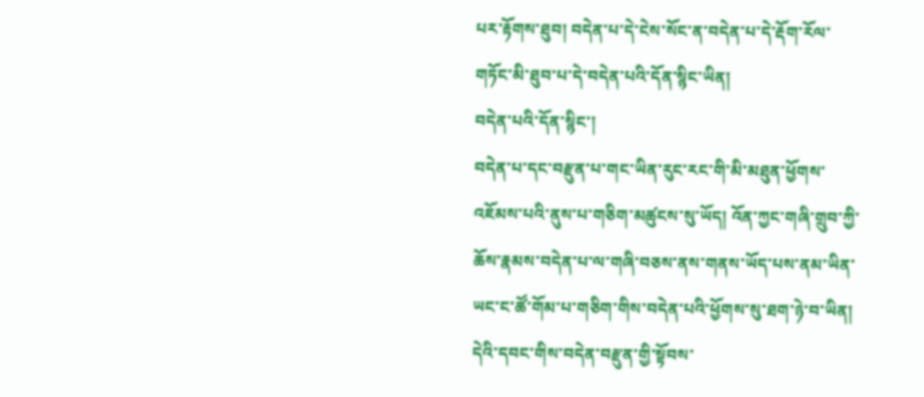པར་རྟོགས་ཐུབ། བདེན་པ་དེ་ངེས་སོང་ན་བདེན་པ་དེ་རྡོག་རོལ་གཏོང་མི་ཐུབ་པ་དེ་བདེན་པའི་དོན་སྙིང་ཡིན།
བདེན་པའི་དོན་སྙིང་།
བདེན་པ་དང་བརྫུན་པ་གང་ཡིན་རུང་རང་གི་མི་མཐུན་ཕྱོགས་འཇོམས་པའི་ནུས་པ་གཅིག་མཚུངས་སུ་ཡོད། འོན་ཀྱང་གཞི་གྲུབ་ཀྱི་ཆོས་རྣམས་བདེན་པ་ལ་གཞི་བཅས་ནས་གནས་ཡོད་པས་ནམ་ཡིན་ཡང་ང་ཚོ་གོམ་པ་གཅིག་གིས་བདེན་པའི་ཕྱོགས་སུ་ཐག་ཉེ་བ་ཡིན། དེའི་དབང་གིས་བདེན་བརྫུན་གྱི་སྟོབས་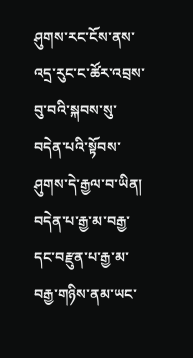ཤུགས་རང་ངོས་ནས་འདྲ་རུང་ང་ཚོར་འབྲས་བུ་བའི་སྐབས་སུ་བདེན་པའི་སྟོབས་ཤུགས་དེ་རྒྱལ་བ་ཡིན། བདེན་པ་རྒྱ་མ་བརྒྱ་དང་བརྫུན་པ་རྒྱ་མ་བརྒྱ་གཉིས་ནམ་ཡང་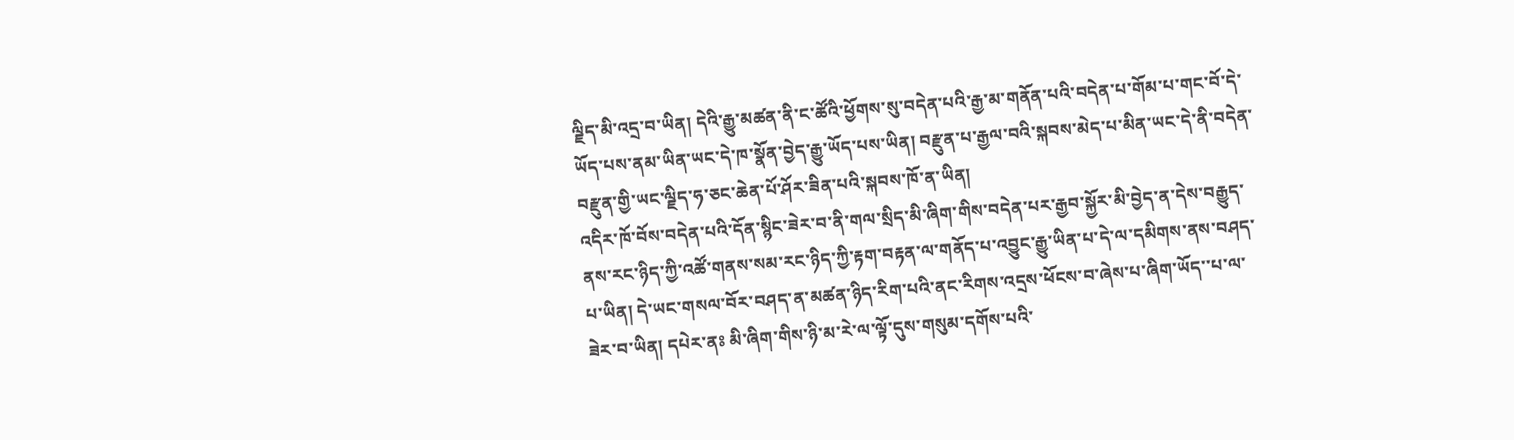ལྗིད་མི་འདྲ་བ་ཡིན། དེའི་རྒྱུ་མཚན་ནི་ང་ཚོའི་ཕྱོགས་སུ་བདེན་པའི་རྒྱ་མ་གནོན་པའི་བདེན་པ་གོམ་པ་གང་བོ་དེ་ཡོད་པས་ནམ་ཡིན་ཡང་དེ་ཁ་སྣོན་བྱེད་རྒྱུ་ཡོད་པས་ཡིན། བརྫུན་པ་རྒྱལ་བའི་སྐབས་མེད་པ་མིན་ཡང་དེ་ནི་བདེན་བརྫུན་གྱི་ཡང་ལྗིད་ཧ་ཅང་ཆེན་པོ་ཤོར་ཟིན་པའི་སྐབས་ཁོ་ན་ཡིན།
འདིར་ཁོ་བོས་བདེན་པའི་དོན་སྙིང་ཟེར་བ་ནི་གལ་སྲིད་མི་ཞིག་གིས་བདེན་པར་རྒྱབ་སྐྱོར་མི་བྱེད་ན་དེས་བརྒྱུད་ནས་རང་ཉིད་ཀྱི་འཚོ་གནས་སམ་རང་ཉིད་ཀྱི་རྟག་བརྟན་ལ་གནོད་པ་འབྱུང་རྒྱུ་ཡིན་པ་དེ་ལ་དམིགས་ནས་བཤད་པ་ཡིན། དེ་ཡང་གསལ་བོར་བཤད་ན་མཚན་ཉིད་རིག་པའི་ནང་རིགས་འདྲས་ཕོངས་བ་ཞེས་པ་ཞིག་ཡོད་་པ་ལ་ཟེར་བ་ཡིན། དཔེར་ནཿ མི་ཞིག་གིས་ཉི་མ་རེ་ལ་ལྟོ་དུས་གསུམ་དགོས་པའི་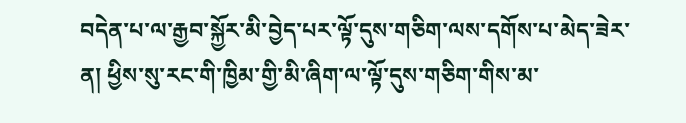བདེན་པ་ལ་རྒྱབ་སྐྱོར་མི་བྱེད་པར་ལྟོ་དུས་གཅིག་ལས་དགོས་པ་མེད་ཟེར་ན། ཕྱིས་སུ་རང་གི་ཁྱིམ་གྱི་མི་ཞིག་ལ་ལྟོ་དུས་གཅིག་གིས་མ་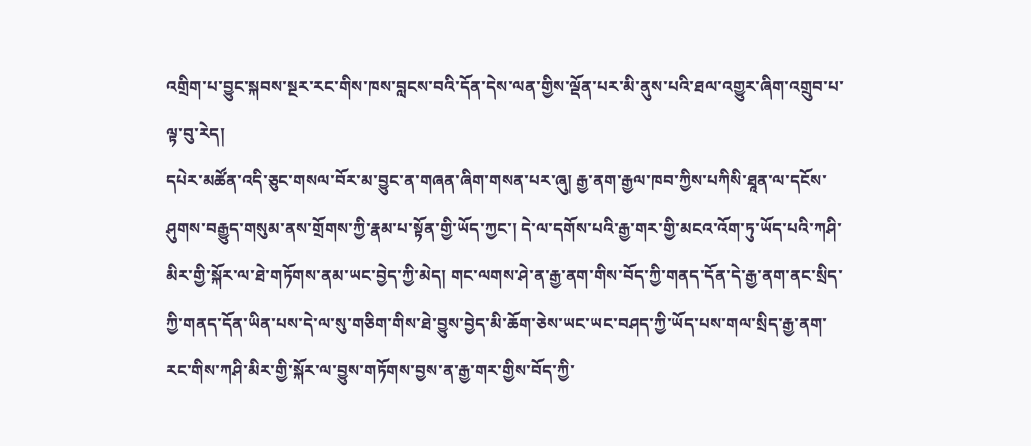འགྲིག་པ་བྱུང་སྐབས་སྔར་རང་གིས་ཁས་བླངས་བའི་དོན་དེས་ལན་གྱིས་ལྡོན་པར་མི་ནུས་པའི་ཐལ་འགྱུར་ཞིག་འགྲུབ་པ་ལྟ་བུ་རེད།
དཔེར་མཚོན་འདི་ཅུང་གསལ་བོར་མ་བྱུང་ན་གཞན་ཞིག་གསན་པར་ཞུ། རྒྱ་ནག་རྒྱལ་ཁབ་ཀྱིས་པཀིསི་ཐཱན་ལ་དངོས་ཤུགས་བརྒྱུད་གསུམ་ནས་གྲོགས་ཀྱི་རྣམ་པ་སྟོན་གྱི་ཡོད་ཀྱང་། དེ་ལ་དགོས་པའི་རྒྱ་གར་གྱི་མངའ་འོག་ཏུ་ཡོད་པའི་ཀཤི་མིར་གྱི་སྐོར་ལ་ཐེ་གཏོགས་ནམ་ཡང་བྱེད་ཀྱི་མེད། གང་ལགས་ཤེ་ན་རྒྱ་ནག་གིས་བོད་ཀྱི་གནད་དོན་དེ་རྒྱ་ནག་ནང་སྲིད་ཀྱི་གནད་དོན་ཡིན་པས་དེ་ལ་སུ་གཅིག་གིས་ཐེ་བྱུས་བྱེད་མི་ཆོག་ཅེས་ཡང་ཡང་བཤད་ཀྱི་ཡོད་པས་གལ་སྲིད་རྒྱ་ནག་རང་གིས་ཀཤི་མིར་གྱི་སྐོར་ལ་བྱུས་གཏོགས་བྱས་ན་རྒྱ་གར་གྱིས་བོད་ཀྱི་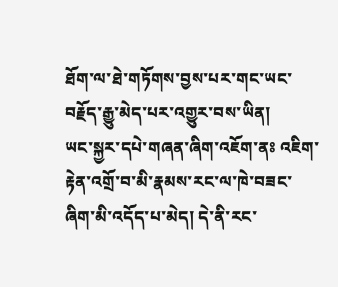ཐོག་ལ་ཐེ་གཏོགས་བྱས་པར་གང་ཡང་བརྗོད་རྒྱུ་མེད་པར་འགྱུར་བས་ཡིན།
ཡང་སྐྱར་དཔེ་གཞན་ཞིག་འཇོག་ནཿ འཇིག་རྟེན་འགྲོ་བ་མི་རྣམས་རང་ལ་ཁེ་བཟང་ཞིག་མི་འདོད་པ་མེད། དེ་ནི་རང་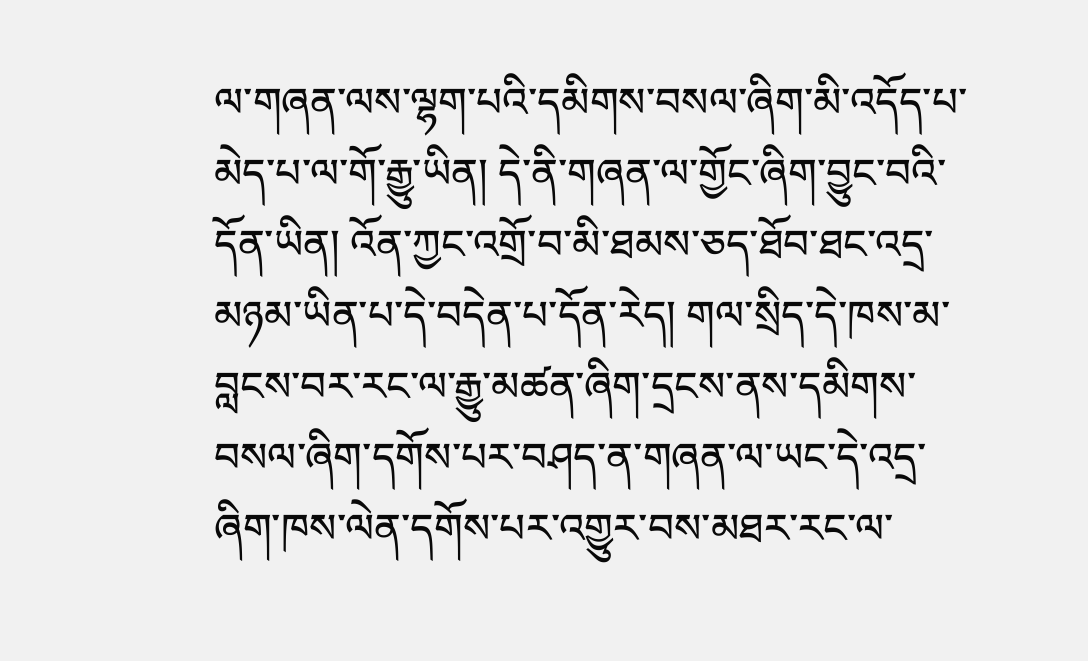ལ་གཞན་ལས་ལྷག་པའི་དམིགས་བསལ་ཞིག་མི་འདོད་པ་མེད་པ་ལ་གོ་རྒྱུ་ཡིན། དེ་ནི་གཞན་ལ་གྱོང་ཞིག་བྱུང་བའི་དོན་ཡིན། འོན་ཀྱང་འགྲོ་བ་མི་ཐམས་ཅད་ཐོབ་ཐང་འདྲ་མཉམ་ཡིན་པ་དེ་བདེན་པ་དོན་རེད། གལ་སྲིད་དེ་ཁས་མ་བླངས་བར་རང་ལ་རྒྱུ་མཚན་ཞིག་དྲངས་ནས་དམིགས་བསལ་ཞིག་དགོས་པར་བཤད་ན་གཞན་ལ་ཡང་དེ་འདྲ་ཞིག་ཁས་ལེན་དགོས་པར་འགྱུར་བས་མཐར་རང་ལ་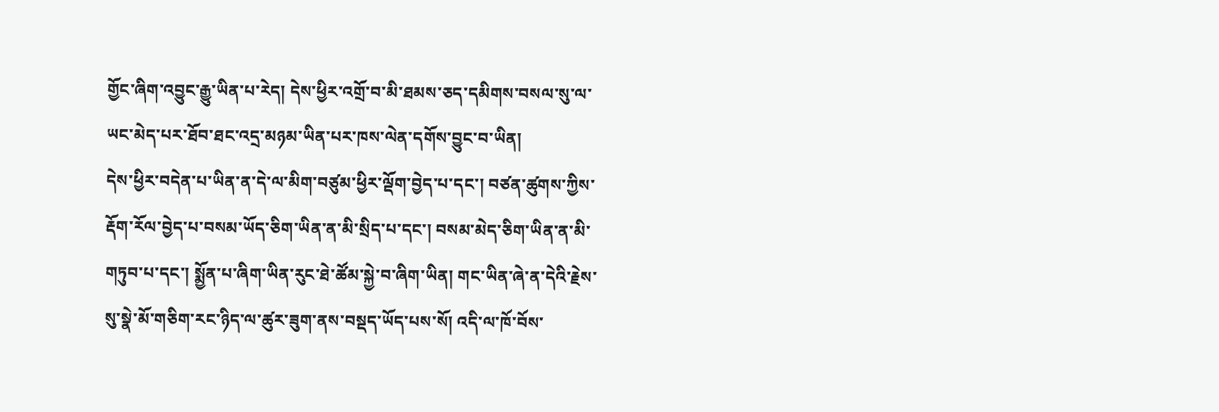གྱོང་ཞིག་འབྱུང་རྒྱུ་ཡིན་པ་རེད། དེས་ཕྱིར་འགྲོ་བ་མི་ཐམས་ཅད་དམིགས་བསལ་སུ་ལ་ཡང་མེད་པར་ཐོབ་ཐང་འདྲ་མཉམ་ཡིན་པར་ཁས་ལེན་དགོས་བྱུང་བ་ཡིན།
དེས་ཕྱིར་བདེན་པ་ཡིན་ན་དེ་ལ་མིག་བཙུམ་ཕྱིར་ལྡོག་བྱེད་པ་དང་། བཙན་ཚུགས་ཀྱིས་རྡོག་རོལ་བྱེད་པ་བསམ་ཡོད་ཅིག་ཡིན་ན་མི་སྲིད་པ་དང་། བསམ་མེད་ཅིག་ཡིན་ན་མི་གཏུབ་པ་དང་། སྨྱོན་པ་ཞིག་ཡིན་རུང་ཐེ་ཚོམ་སྐྱེ་བ་ཞིག་ཡིན། གང་ཡིན་ཞེ་ན་དེའི་རྗེས་སུ་སྣེ་མོ་གཅིག་རང་ཉིད་ལ་ཚུར་ཟུག་ནས་བསྡད་ཡོད་པས་སོ། འདི་ལ་ཁོ་བོས་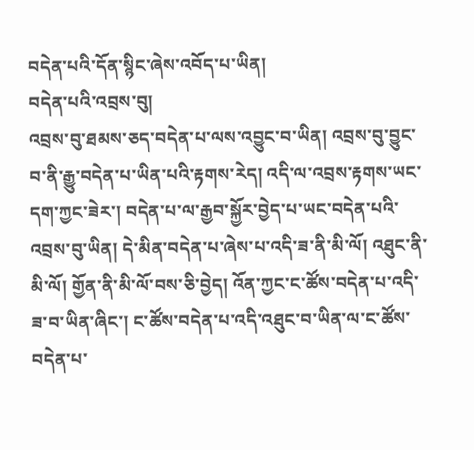བདེན་པའི་དོན་སྙིང་ཞེས་འབོད་པ་ཡིན།
བདེན་པའི་འབྲས་བུ།
འབྲས་བུ་ཐམས་ཅད་བདེན་པ་ལས་འབྱུང་བ་ཡིན། འབྲས་བུ་བྱུང་བ་ནི་རྒྱུ་བདེན་པ་ཡིན་པའི་རྟགས་རེད། འདི་ལ་འབྲས་རྟགས་ཡང་དག་ཀྱང་ཟེར་། བདེན་པ་ལ་རྒྱབ་སྐྱོར་བྱེད་པ་ཡང་བདེན་པའི་འབྲས་བུ་ཡིན། དེ་མིན་བདེན་པ་ཞེས་པ་འདི་ཟ་ནི་མི་ལོ། འཐུང་ནི་མི་ལོ། གྱོན་ནི་མི་ལོ་བས་ཅི་བྱེད། འོན་ཀྱང་ང་ཚོས་བདེན་པ་འདི་ཟ་བ་ཡིན་ཞིང་། ང་ཚོས་བདེན་པ་འདི་འཐུང་བ་ཡིན་ལ་ང་ཚོས་བདེན་པ་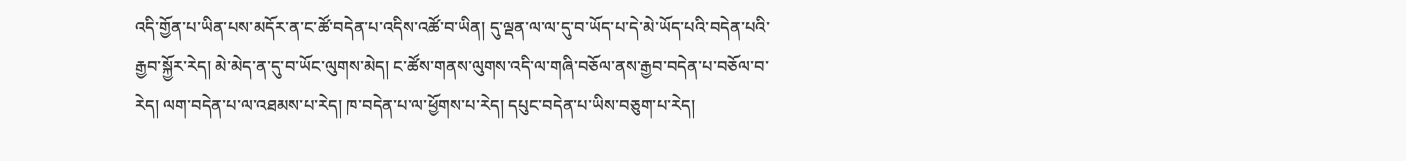འདི་གྱོན་པ་ཡིན་པས་མདོར་ན་ང་ཚོ་བདེན་པ་འདིས་འཚོ་བ་ཡིན། དུ་ལྡན་ལ་ལ་དུ་བ་ཡོད་པ་དེ་མེ་ཡོད་པའི་བདེན་པའི་རྒྱབ་སྐྱོར་རེད། མེ་མེད་ན་དུ་བ་ཡོང་ལུགས་མེད། ང་ཚོས་གནས་ལུགས་འདི་ལ་གཞི་བཅོལ་ནས་རྒྱབ་བདེན་པ་བཅོལ་བ་རེད། ལག་བདེན་པ་ལ་འཐམས་པ་རེད། ཁ་བདེན་པ་ལ་ཕྱོགས་པ་རེད། དཔུང་བདེན་པ་ཡིས་བཅུག་པ་རེད།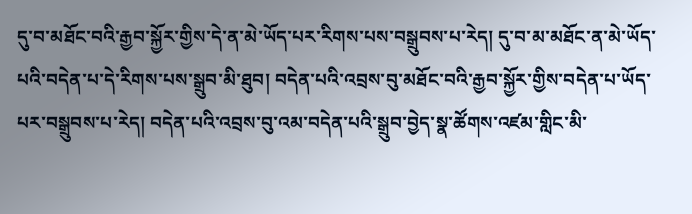དུ་བ་མཐོང་བའི་རྒྱབ་སྐྱོར་གྱིས་དེ་ན་མེ་ཡོད་པར་རིགས་པས་བསྒྲུབས་པ་རེད། དུ་བ་མ་མཐོང་ན་མེ་ཡོད་པའི་བདེན་པ་དེ་རིགས་པས་སྒྲུབ་མི་ཐུབ། བདེན་པའི་འབྲས་བུ་མཐོང་བའི་རྒྱབ་སྐྱོར་གྱིས་བདེན་པ་ཡོད་པར་བསྒྲུབས་པ་རེད། བདེན་པའི་འབྲས་བུ་འམ་བདེན་པའི་སྒྲུབ་བྱེད་སྣ་ཚོགས་འཛམ་གླིང་མི་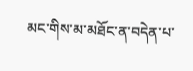མང་གིས་མ་མཐོང་ན་བདེན་པ་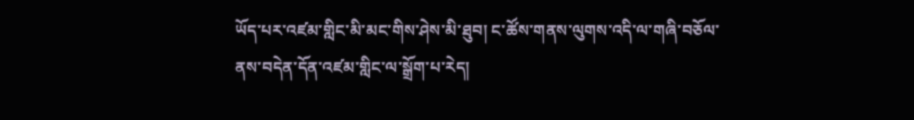ཡོད་པར་འཛམ་གླིང་མི་མང་གིས་ཤེས་མི་ཐུབ། ང་ཚོས་གནས་ལུགས་འདི་ལ་གཞི་བཅོལ་ནས་བདེན་དོན་འཛམ་གླིང་ལ་སྒྲོག་པ་རེད།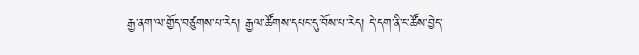རྒྱ་ནག་ལ་གྱོད་བཙུགས་པ་རེད། རྒྱལ་ཚོགས་དཔང་དུ་བོས་པ་རེད། དེ་དག་ནི་ང་ཚོས་བྱེད་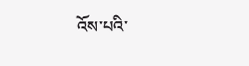འོས་པའི་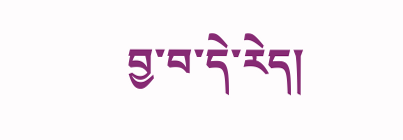བྱ་བ་དེ་རེད།